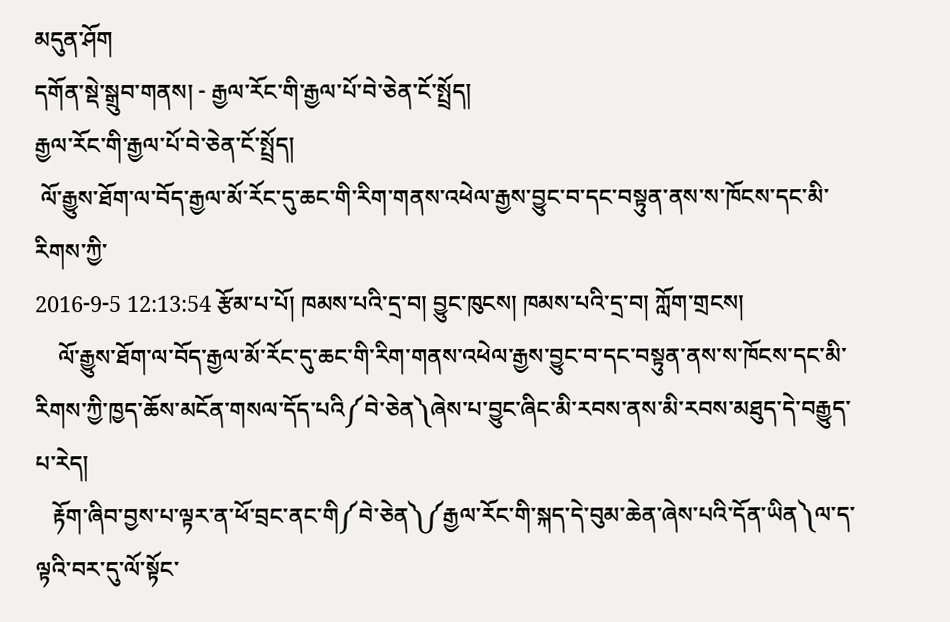མདུན་ཤོག
དགོན་སྡེ་སྒྲུབ་གནས། - རྒྱལ་རོང་གི་རྒྱལ་པོ་བེ་ཅེན་ངོ་སྤྲོད།
རྒྱལ་རོང་གི་རྒྱལ་པོ་བེ་ཅེན་ངོ་སྤྲོད།
 ལོ་རྒྱུས་ཐོག་ལ་བོད་རྒྱལ་མོ་རོང་དུ་ཆང་གི་རིག་གནས་འཕེལ་རྒྱས་བྱུང་བ་དང་བསྟུན་ནས་ས་ཁོངས་དང་མི་རིགས་ཀྱི་
2016-9-5 12:13:54 རྩོམ་པ་པོ། ཁམས་པའི་དྲ་བ། བྱུང་ཁུངས། ཁམས་པའི་དྲ་བ། ཀློག་གྲངས།
    ལོ་རྒྱུས་ཐོག་ལ་བོད་རྒྱལ་མོ་རོང་དུ་ཆང་གི་རིག་གནས་འཕེལ་རྒྱས་བྱུང་བ་དང་བསྟུན་ནས་ས་ཁོངས་དང་མི་རིགས་ཀྱི་ཁྱད་ཆོས་མངོན་གསལ་དོད་པའི༼བེ་ཅེན༽ཞེས་པ་བྱུང་ཞིང་མི་རབས་ནས་མི་རབས་མཐུད་དེ་བརྒྱུད་པ་རེད།
   རྟོག་ཞིབ་བྱས་པ་ལྟར་ན་ཕོ་བྲང་ནང་གི༼བེ་ཅེན༽༼རྒྱལ་རོང་གི་སྐད་དེ་བུམ་ཆེན་ཞེས་པའི་དོན་ཡིན༽ལ་ད་ལྟའི་བར་དུ་ལོ་སྟོང་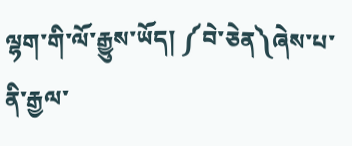ལྷག་གི་ལོ་རྒྱུས་ཡོད། ༼བེ་ཅེན༽ཞེས་པ་ནི་རྒྱལ་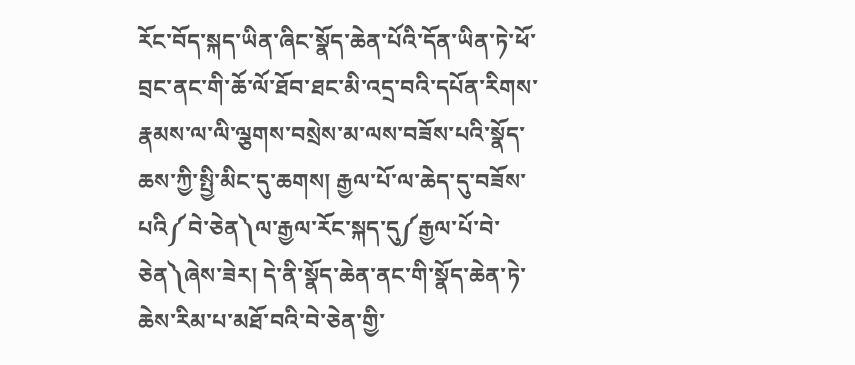རོང་བོད་སྐད་ཡིན་ཞིང་སྣོད་ཆེན་པོའི་དོན་ཡིན་ཏེ་ཕོ་བྲང་ནང་གི་ཆོ་ལོ་ཐོབ་ཐང་མི་འདྲ་བའི་དཔོན་རིགས་རྣམས་ལ་ལི་ལྕགས་བསྲེས་མ་ལས་བཟོས་པའི་སྣོད་ཆས་ཀྱི་སྤྱི་མིང་དུ་ཆགས། རྒྱལ་པོ་ལ་ཆེད་དུ་བཟོས་པའི༼བེ་ཅེན༽ལ་རྒྱལ་རོང་སྐད་དུ༼རྒྱལ་པོ་བེ་ཅེན༽ཞེས་ཟེར། དེ་ནི་སྣོད་ཆེན་ནང་གི་སྣོད་ཆེན་ཏེ་ཆེས་རིམ་པ་མཐོ་བའི་བེ་ཅེན་གྱི་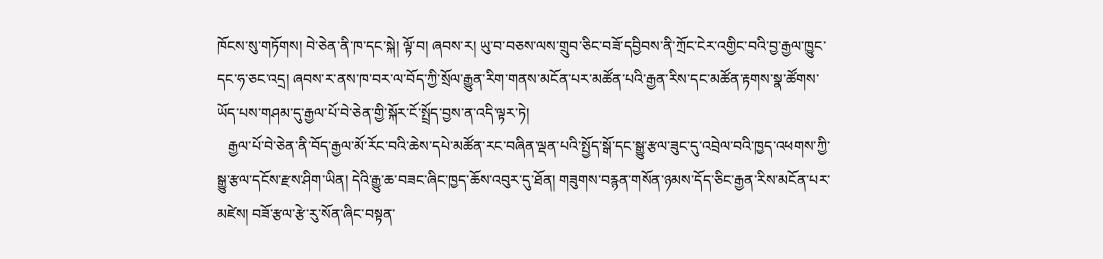ཁོངས་སུ་གཏོགས། བེ་ཅེན་ནི་ཁ་དང་སྐེ། ལྟོ་བ། ཞབས་ར། ཡུ་བ་བཅས་ལས་གྲུབ་ཅིང་བཟོ་དབྱིབས་ནི་ཀྲོང་ངེར་འགྱིང་བའི་བྱ་རྒྱལ་ཁྱུང་དང་ཧ་ཅང་འདྲ། ཞབས་ར་ནས་ཁ་བར་ལ་བོད་ཀྱི་སྲོལ་རྒྱུན་རིག་གནས་མངོན་པར་མཚོན་པའི་རྒྱན་རིས་དང་མཚོན་རྟགས་སྣ་ཚོགས་ཡོད་པས་གཤམ་དུ་རྒྱལ་པོ་བེ་ཅེན་གྱི་སྐོར་ངོ་སྤྲོད་བྱས་ན་འདི་ལྟར་ཏེ།
   རྒྱལ་པོ་བེ་ཅེན་ནི་བོད་རྒྱལ་མོ་རོང་བའི་ཆེས་དཔེ་མཚོན་རང་བཞིན་ལྡན་པའི་སྤྱོད་སྒོ་དང་སྒྱུ་རྩལ་ཟུང་དུ་འབྲེལ་བའི་ཁྱད་འཕགས་ཀྱི་སྒྱུ་རྩལ་དངོས་རྫས་ཤིག་ཡིན། དེའི་རྒྱུ་ཆ་བཟང་ཞིང་ཁྱད་ཆོས་འབུར་དུ་ཐོན། གཟུགས་བརྙན་གསོན་ཉམས་དོད་ཅིང་རྒྱན་རིས་མངོན་པར་མཛེས། བཟོ་རྩལ་རྩེ་རུ་སོན་ཞིང་བསྟན་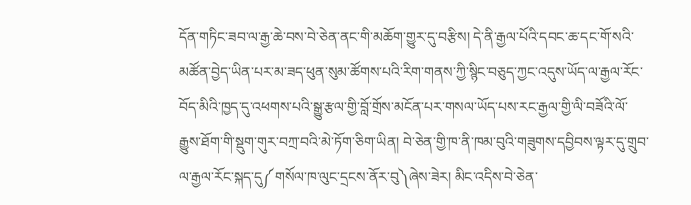དོན་གཏིང་ཟབ་ལ་རྒྱ་ཆེ་བས་བེ་ཅེན་ནང་གི་མཆོག་གྱུར་དུ་བརྩིས། དེ་ནི་རྒྱལ་པོའི་དབང་ཆ་དང་གོ་སའི་མཚོན་བྱེད་ཡིན་པར་མ་ཟད་ཕུན་སུམ་ཚོགས་པའི་རིག་གནས་ཀྱི་སྙིང་བཅུད་ཀྱང་འདུས་ཡོད་ལ་རྒྱལ་རོང་བོད་མིའི་ཁྱད་དུ་འཕགས་པའི་སྒྱུ་རྩལ་གྱི་བློ་གྲོས་མངོན་པར་གསལ་ཡོད་པས་རང་རྒྱལ་གྱི་ལི་བཟོའི་ལོ་རྒྱུས་ཐོག་གི་སྡུག་གུར་བཀྲ་བའི་མེ་ཏོག་ཅིག་ཡིན། བེ་ཅེན་གྱི་ཁ་ནི་ཁམ་བུའི་གཟུགས་དབྱིབས་ལྟར་དུ་གྲུབ་ལ་རྒྱལ་རོང་སྐད་དུ༼གསོལ་ཁ་ལུང་དྲངས་ནོར་བུ༽ཞེས་ཟེར། མིང་འདིས་བེ་ཅེན་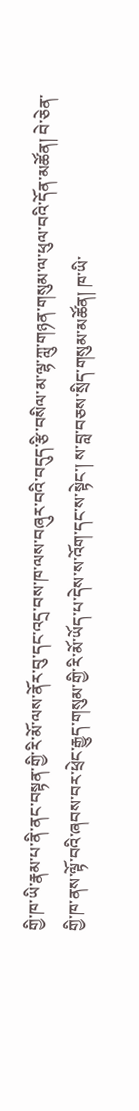གྱི་ཁ་ཡི་རྣམ་པ་ནི་ནང་བསྟན་གྱི་རི་མོ་ལས་ནོར་བུ་དང་འདྲ་བས་ཁ་ལས་བཞུར་བའི་བདུད་རྩི་བསིལ་མ་ལྷ་ཀླུ་གཉན་གསུམ་ལ་ཕུལ་བའི་དོན་མཚོན། བེ་ཅེན་གྱི་ཁ་ནས་ལྟོ་བའི་ཞབས་བར་ཕྲེང་རྒྱུད་གསུམ་གྱི་རི་མོ་ཡོད་པ་དེས་ས་འོག་དང་ས་སྟེང་། ས་བླ་བཅས་སྲིད་གསུམ་མཚོན། ཁ་ཡི་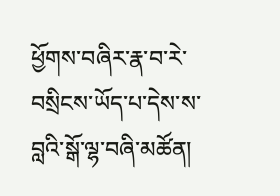ཕྱོགས་བཞིར་རྣ་བ་རེ་བསྲིངས་ཡོད་པ་དེས་ས་བླའི་སྒོ་ལྷ་བཞི་མཚོན།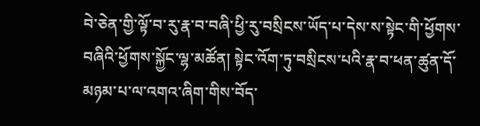བེ་ཅེན་གྱི་ལྟོ་བ་རུ་རྣ་བ་བཞི་ཕྱི་རུ་བསྲིངས་ཡོད་པ་དེས་ས་སྟེང་གི་ཕྱོགས་བཞིའི་ཕྱོགས་སྐྱོང་ལྷ་མཚོན། སྟེང་འོག་ཏུ་བསྲིངས་པའི་རྣ་བ་ཕན་ཚུན་དོ་མཉམ་པ་ལ་འགའ་ཞིག་གིས་བོད་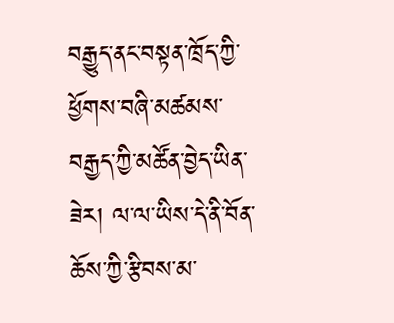བརྒྱུད་ནང་བསྟན་ཁྲོད་ཀྱི་ཕྱོགས་བཞི་མཚམས་བརྒྱད་ཀྱི་མཚོན་བྱེད་ཡིན་ཟེར། ལ་ལ་ཡིས་དེ་ནི་བོན་ཆོས་ཀྱི་རྩིབས་མ་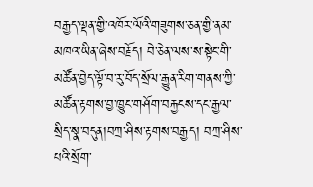བརྒྱད་ལྡན་གྱི་འཁོར་ལོའི་གཟུགས་ཅན་གྱི་ནམ་མཁའ་ཡིན་ཞེས་བརྗོད། བེ་ཅེན་ལས་ས་སྟེང་གི་མཚོན་བྱེད་ལྟོ་བ་རུ་བོད་སྲོལ་རྒྱུན་རིག་གནས་ཀྱི་མཚོན་རྟགས་བྱ་ཁྱུང་གཤོག་བརྐྱངས་དང་རྒྱལ་སྲིད་སྣ་བདུན།བཀྲ་ཤིས་རྟགས་བརྒྱད། བཀྲ་ཤིས་པའི་སྲོག་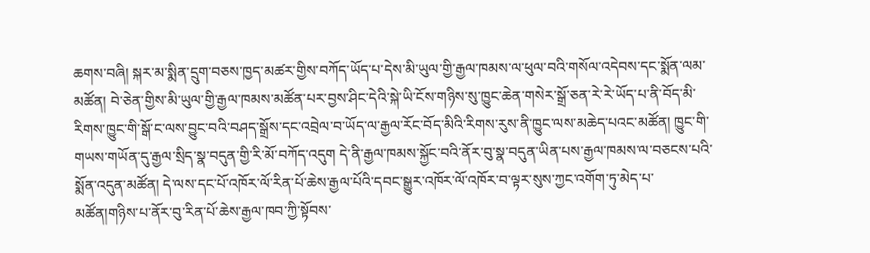ཆགས་བཞི། སྐར་མ་སྨིན་དྲུག་བཅས་ཁྱད་མཚར་གྱིས་བཀོད་ཡོད་པ་དེས་མི་ཡུལ་གྱི་རྒྱལ་ཁམས་ལ་ཕུལ་བའི་གསོལ་འདེབས་དང་སྨོན་ལམ་མཚོན། བེ་ཅེན་གྱིས་མི་ཡུལ་གྱི་རྒྱལ་ཁམས་མཚོན་པར་བྱས་ཤིང་དེའི་སྐེ་ཡི་ངོས་གཉིས་སུ་ཁྱུང་ཆེན་གསེར་སྒྲོ་ཅན་རེ་རེ་ཡོད་པ་ནི་བོད་མི་རིགས་ཁྱུང་གི་སྒོ་ང་ལས་བྱུང་བའི་བཤད་སྒྲོས་དང་འབྲེལ་བ་ཡོད་ལ་རྒྱལ་རོང་བོད་མིའི་རིགས་རུས་ནི་ཁྱུང་ལས་མཆེད་པའང་མཚོན། ཁྱུང་གི་གཡས་གཡོན་དུ་རྒྱལ་སྲིད་སྣ་བདུན་གྱི་རི་མོ་བཀོད་འདུག དེ་ནི་རྒྱལ་ཁམས་སྐྱོང་བའི་ནོར་བུ་སྣ་བདུན་ཡིན་པས་རྒྱལ་ཁམས་ལ་བཅངས་པའི་སྨོན་འདུན་མཚོན། དེ་ལས་དང་པོ་འཁོར་ལོ་རིན་པོ་ཆེས་རྒྱལ་པོའི་དབང་སྒྱུར་འཁོར་ལོ་འཁོར་བ་ལྟར་སུས་ཀྱང་འགོག་ཏུ་མེད་པ་མཚོན།གཉིས་པ་ནོར་བུ་རིན་པོ་ཆེས་རྒྱལ་ཁབ་ཀྱི་སྟོབས་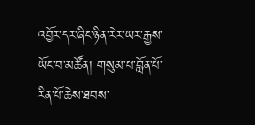འབྱོར་དར་ཞིང་ཉིན་རེར་ཡར་རྒྱས་ཡོང་བ་མཚོན། གསུམ་པ་བློན་པོ་རིན་པོ་ཆེས་ཐབས་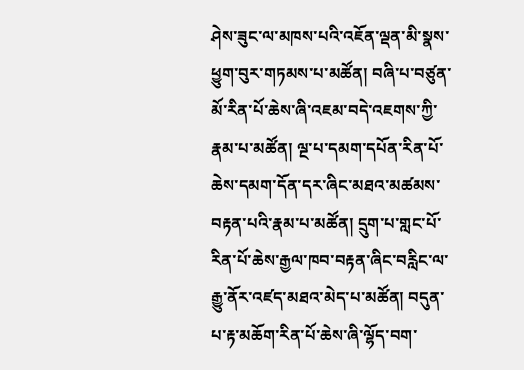ཤེས་ཟུང་ལ་མཁས་པའི་འཇོན་ལྡན་མི་སྣས་ཕྱུག་བུར་གཏམས་པ་མཚོན། བཞི་པ་བཙུན་མོ་རིན་པོ་ཆེས་ཞི་འཇམ་བདེ་འཇགས་ཀྱི་རྣམ་པ་མཚོན། ལྔ་པ་དམག་དཔོན་རིན་པོ་ཆེས་དམག་དོན་དར་ཞིང་མཐའ་མཚམས་བརྟན་པའི་རྣམ་པ་མཚོན། དྲུག་པ་གླང་པོ་རིན་པོ་ཆེས་རྒྱལ་ཁབ་བརྟན་ཞིང་བརླིང་ལ་རྒྱུ་ནོར་འཛད་མཐའ་མེད་པ་མཚོན། བདུན་པ་རྟ་མཆོག་རིན་པོ་ཆེས་ཞི་ལྷོད་བག་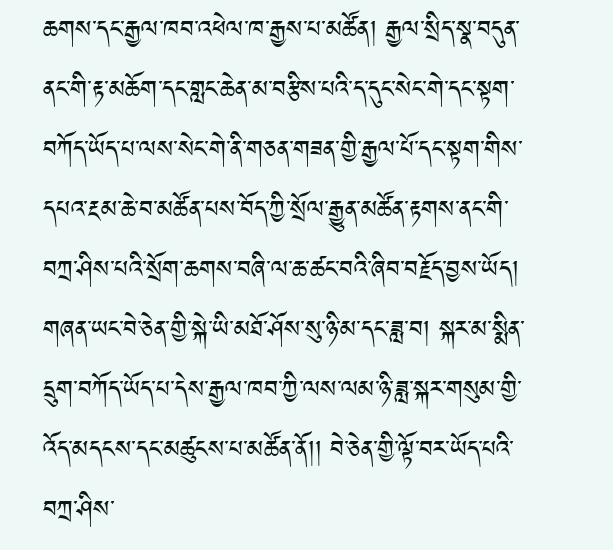ཆགས་དང་རྒྱལ་ཁབ་འཕེལ་ཁ་རྒྱས་པ་མཚོན། རྒྱལ་སྲིད་སྣ་བདུན་ནང་གི་རྟ་མཆོག་དང་གླང་ཆེན་མ་བརྩིས་པའི་ད་དུང་སེང་གེ་དང་སྟག་བཀོད་ཡོད་པ་ལས་སེང་གེ་ནི་གཅན་གཟན་གྱི་རྒྱལ་པོ་དང་སྟག་གིས་དཔའ་རྔམ་ཆེ་བ་མཚོན་པས་བོད་ཀྱི་སྲོལ་རྒྱུན་མཚོན་རྟགས་ནང་གི་བཀྲ་ཤིས་པའི་སྲོག་ཆགས་བཞི་ལ་ཆ་ཚང་བའི་ཞིབ་བརྗོད་བྱས་ཡོད། གཞན་ཡང་བེ་ཅེན་གྱི་སྐེ་ཡི་མཐོ་ཤོས་སུ་ཉི་མ་དང་ཟླ་བ། སྐར་མ་སྨིན་དྲུག་བཀོད་ཡོད་པ་དེས་རྒྱལ་ཁབ་ཀྱི་ལས་ལམ་ཉི་ཟླ་སྐར་གསུམ་གྱི་འོད་མདངས་དང་མཚུངས་པ་མཚོན་ནོ།། བེ་ཅེན་གྱི་ལྟོ་བར་ཡོད་པའི་བཀྲ་ཤིས་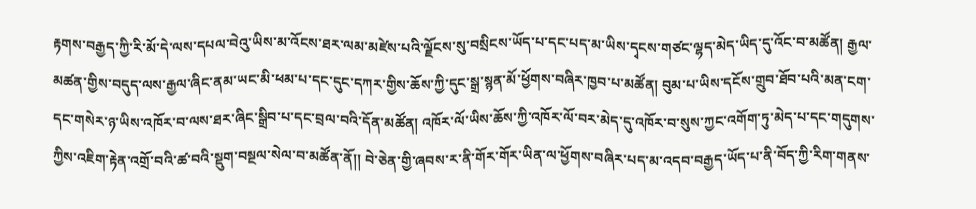རྟགས་བརྒྱད་ཀྱི་རི་མོ་དེ་ལས་དཔལ་བེའུ་ཡིས་མ་འོངས་ཐར་ལམ་མཛེས་པའི་ལྗོངས་སུ་བསྲིངས་ཡོད་པ་དང་པད་མ་ཡིས་དྭངས་གཙང་ལྷད་མེད་ཡིད་དུ་འོང་བ་མཚོན། རྒྱལ་མཚན་གྱིས་བདུད་ལས་རྒྱལ་ཞིང་ནམ་ཡང་མི་ཕམ་པ་དང་དུང་དཀར་གྱིས་ཆོས་ཀྱི་དུང་སྒྲ་སྙན་མོ་ཕྱོགས་བཞིར་ཁྱབ་པ་མཚོན། བུམ་པ་ཡིས་དངོས་གྲུབ་ཐོབ་པའི་མན་ངག་དང་གསེར་ཉ་ཡིས་འཁོར་བ་ལས་ཐར་ཞིང་སྒྲིབ་པ་དང་བྲལ་བའི་དོན་མཚོན། འཁོར་ལོ་ཡིས་ཆོས་ཀྱི་འཁོར་ལོ་བར་མེད་དུ་འཁོར་བ་སུས་ཀྱང་འགོག་ཏུ་མེད་པ་དང་གདུགས་ཀྱིས་འཇིག་རྟེན་འགྲོ་བའི་ཚ་བའི་སྡུག་བསྔལ་སེལ་བ་མཚོན་ནོ།། བེ་ཅེན་གྱི་ཞབས་ར་ནི་གོར་གོར་ཡིན་ལ་ཕྱོགས་བཞིར་པད་མ་འདབ་བརྒྱད་ཡོད་པ་ནི་བོད་ཀྱི་རིག་གནས་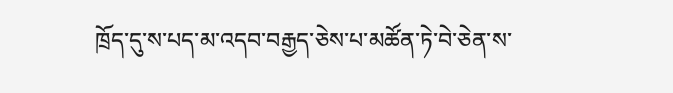ཁྲོད་དུ་ས་པད་མ་འདབ་བརྒྱད་ཅེས་པ་མཚོན་ཏེ་བེ་ཅེན་ས་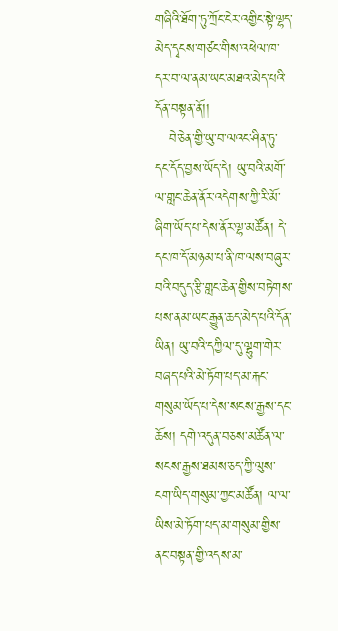གཞིའི་ཐོག་ཏུ་ཀྲོང་ངེར་འགྱིང་སྟེ་ལྷད་མེད་དྭངས་གཙང་གིས་འཕེལ་ཁ་དར་བ་ལ་ནམ་ཡང་མཐའ་མེད་པའི་དོན་བསྟན་ནོ།།
   བེ་ཅེན་གྱི་ཡུ་བ་ལའང་ཤིན་ཏུ་དང་དོད་བྱས་ཡོད་དེ། ཡུ་བའི་མགོ་ལ་གླང་ཆེན་ནོར་འདེགས་ཀྱི་རི་མོ་ཞིག་ཡོད་པ་དེས་ནོར་ལྷ་མཚོན། དེ་དང་ཁ་དོ་མཉམ་པ་ནི་ཁ་ལས་བཞུར་བའི་བདུད་རྩི་གླང་ཆེན་གྱིས་བཏེགས་པས་ནམ་ཡང་རྒྱུན་ཆད་མེད་པའི་དོན་ཡིན། ཡུ་བའི་དཀྱིལ་དུ་ལྷུག་གེར་བཞད་པའི་མེ་ཏོག་པད་མ་རྐང་གསུམ་ཡོད་པ་དེས་སངས་རྒྱས་དང་ཆོས། དགེ་འདུན་བཅས་མཚོན་ལ་སངས་རྒྱས་ཐམས་ཅད་ཀྱི་ལུས་ངག་ཡིད་གསུམ་ཀྱང་མཚོན། ལ་ལ་ཡིས་མེ་ཏོག་པད་མ་གསུམ་གྱིས་ནང་བསྟན་གྱི་འདས་མ་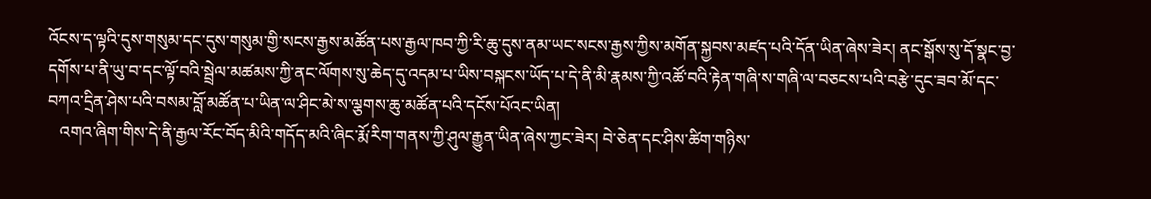འོངས་ད་ལྟའི་དུས་གསུམ་དང་དུས་གསུམ་གྱི་སངས་རྒྱས་མཚོན་པས་རྒྱལ་ཁབ་ཀྱི་རི་ཆུ་དུས་ནམ་ཡང་སངས་རྒྱས་ཀྱིས་མགོན་སྐྱབས་མཛད་པའི་དོན་ཡིན་ཞེས་ཟེར། ནང་སྒོས་སུ་དོ་སྣང་བྱ་དགོས་པ་ནི་ཡུ་བ་དང་ལྟོ་བའི་སྦྲེལ་མཚམས་ཀྱི་ནང་ལོགས་སུ་ཆེད་དུ་འདམ་པ་ཡིས་བསྐངས་ཡོད་པ་དེ་ནི་མི་རྣམས་ཀྱི་འཚོ་བའི་རྟེན་གཞི་ས་གཞི་ལ་བཅངས་པའི་བརྩེ་དུང་ཟབ་མོ་དང་བཀའ་དྲིན་ཤེས་པའི་བསམ་བློ་མཚོན་པ་ཡིན་ལ་ཤིང་མེ་ས་ལྕགས་ཆུ་མཚོན་པའི་དངོས་པོའང་ཡིན།
   འགའ་ཞིག་གིས་དེ་ནི་རྒྱལ་རོང་བོད་མིའི་གདོད་མའི་ཞིང་རྨོ་རིག་གནས་ཀྱི་ཤུལ་རྒྱུན་ཡིན་ཞེས་ཀྱང་ཟེར། བེ་ཅེན་དང་ཤིས་ཚིག་གཉིས་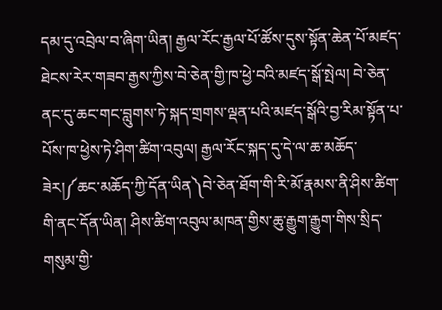དམ་དུ་འབྲེལ་བ་ཞིག་ཡིན། རྒྱལ་རོང་རྒྱལ་པོ་ཚོས་དུས་སྟོན་ཆེན་པོ་མཛད་ཐེངས་རེར་གཟབ་རྒྱས་ཀྱིས་བེ་ཅེན་གྱི་ཁ་ཕྱེ་བའི་མཛད་སྒོ་སྤེལ། བེ་ཅེན་ནང་དུ་ཆང་གང་བླུགས་ཏེ་སྐད་གྲགས་ལྡན་པའི་མཛད་སྒོའི་བྱ་རིམ་སྟོན་པ་པོས་ཁ་ཕྱེས་ཏེ་ཤིག་ཚིག་འབུལ། རྒྱལ་རོང་སྐད་དུ་དེ་ལ་ཆ་མཆོད་ཟེར།༼ཆང་མཆོད་ཀྱི་དོན་ཡིན༽བེ་ཅེན་ཐོག་གི་རི་མོ་རྣམས་ནི་ཤིས་ཚིག་གི་ནང་དོན་ཡིན། ཤིས་ཚིག་འབུལ་མཁན་གྱིས་ཆུ་རྒྱུག་རྒྱུག་གིས་སྲིད་གསུམ་གྱི་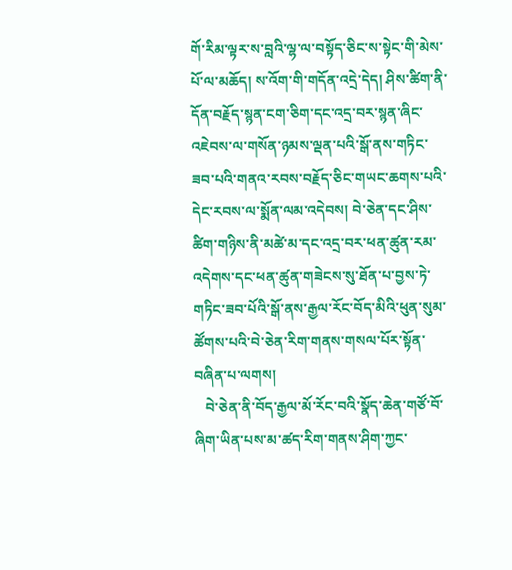གོ་རིམ་ལྟར་ས་བླའི་ལྷ་ལ་བསྟོད་ཅིང་ས་སྟེང་གི་མེས་པོ་ལ་མཆོད། ས་འོག་གི་གདོན་འདྲེ་དེད། ཤིས་ཚིག་ནི་དོན་བརྗོད་སྙན་ངག་ཅིག་དང་འདྲ་བར་སྙན་ཞིང་འཇེབས་ལ་གསོན་ཉམས་ལྡན་པའི་སྒོ་ནས་གཏིང་ཟབ་པའི་གནའ་རབས་བརྗོད་ཅིང་གཡང་ཆགས་པའི་དེང་རབས་ལ་སྨོན་ལམ་འདེབས། བེ་ཅེན་དང་ཤིས་ཚིག་གཉིས་ནི་མཚེ་མ་དང་འདྲ་བར་ཕན་ཚུན་རམ་འདེགས་དང་ཕན་ཚུན་གཟེངས་སུ་ཐོན་པ་བྱས་ཏེ་གཏིང་ཟབ་པོའི་སྒོ་ནས་རྒྱལ་རོང་བོད་མིའི་ཕུན་སུམ་ཚོགས་པའི་བེ་ཅེན་རིག་གནས་གསལ་པོར་སྟོན་བཞིན་པ་ལགས།
   བེ་ཅེན་ནི་བོད་རྒྱལ་མོ་རོང་བའི་སྣོད་ཆེན་གཙོ་བོ་ཞིག་ཡིན་པས་མ་ཚད་རིག་གནས་ཤིག་ཀྱང་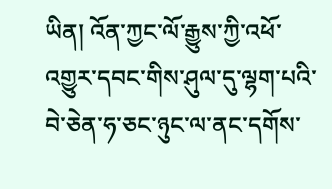ཡིན། འོན་ཀྱང་ལོ་རྒྱུས་ཀྱི་འཕོ་འགྱུར་དབང་གིས་ཤུལ་དུ་ལྷག་པའི་བེ་ཅེན་ཧ་ཅང་ཉུང་ལ་ནང་དགོས་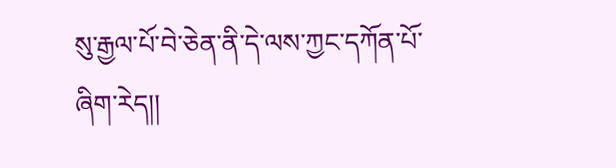སུ་རྒྱལ་པོ་བེ་ཅེན་ནི་དེ་ལས་ཀྱང་དཀོན་པོ་ཞིག་རེད།།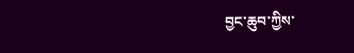བྱང་ཆུབ་ཀྱིས་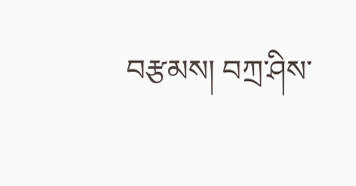བརྩམས། བཀྲ་ཤིས་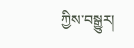ཀྱིས་བསྒྱུར།